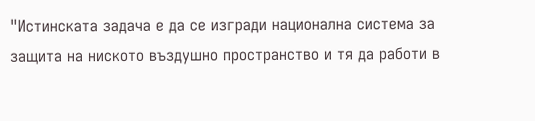"Истинската задача е да се изгради национална система за защита на ниското въздушно пространство и тя да работи в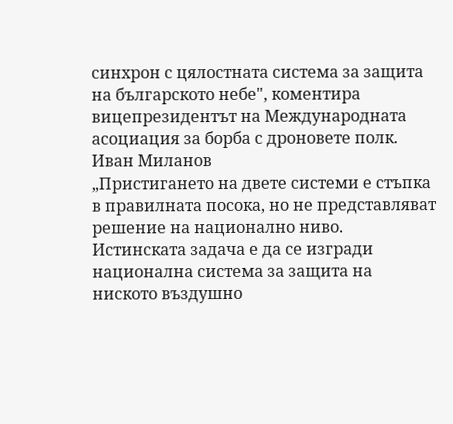синхрон с цялостната система за защита на българското небе", коментира вицепрезидентът на Международната асоциация за борба с дроновете полк. Иван Миланов
„Пристигането на двете системи е стъпка в правилната посока, но не представляват решение на национално ниво. Истинската задача е да се изгради национална система за защита на ниското въздушно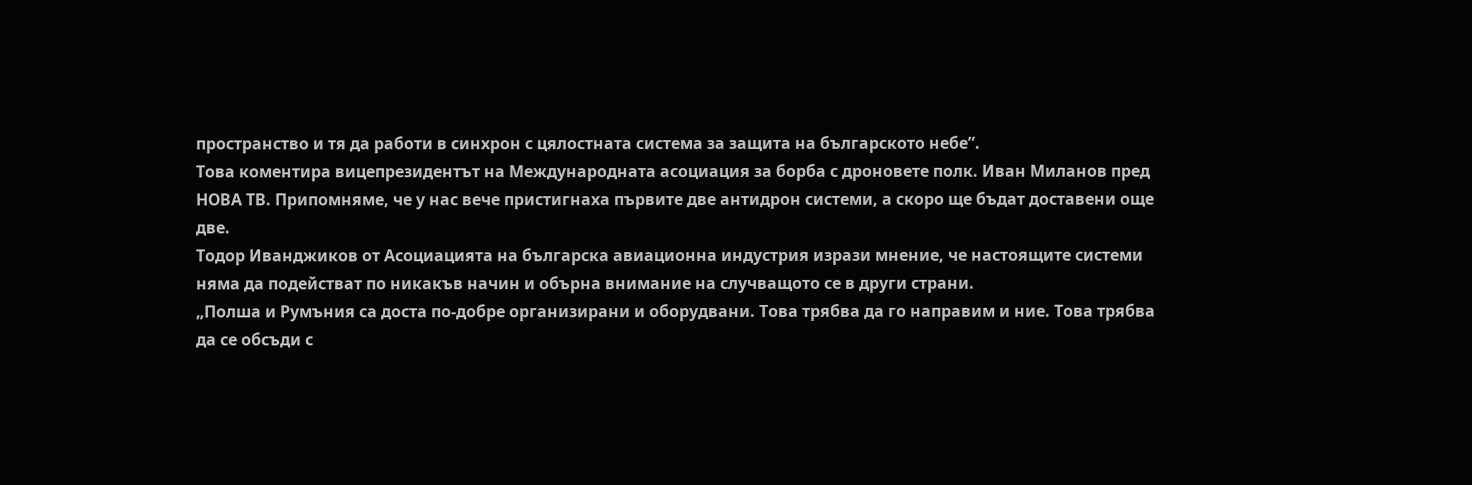пространство и тя да работи в синхрон с цялостната система за защита на българското небе”.
Това коментира вицепрезидентът на Международната асоциация за борба с дроновете полк. Иван Миланов пред НОВА ТВ. Припомняме, че у нас вече пристигнаха първите две антидрон системи, а скоро ще бъдат доставени още две.
Тодор Иванджиков от Асоциацията на българска авиационна индустрия изрази мнение, че настоящите системи няма да подействат по никакъв начин и обърна внимание на случващото се в други страни.
„Полша и Румъния са доста по-добре организирани и оборудвани. Това трябва да го направим и ние. Това трябва да се обсъди с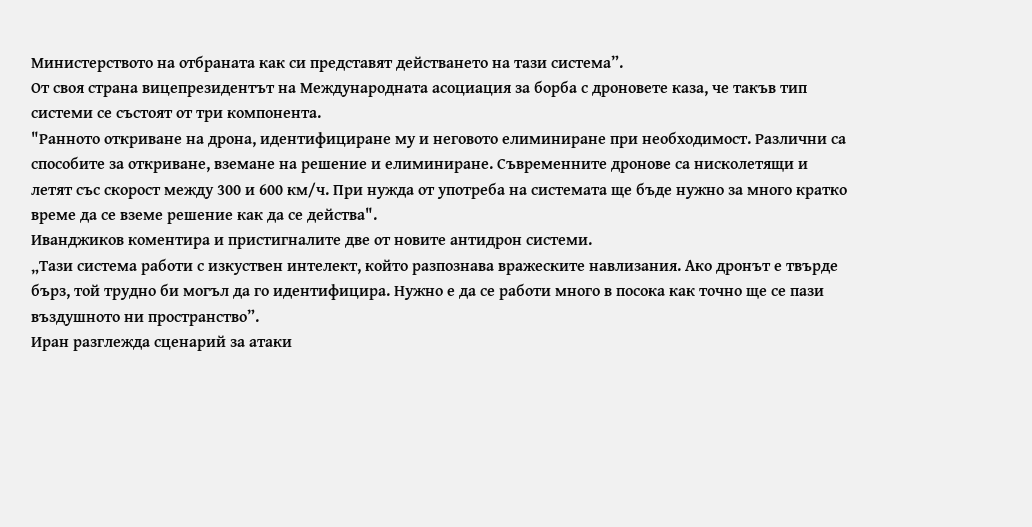Министерството на отбраната как си представят действането на тази система”.
От своя страна вицепрезидентът на Международната асоциация за борба с дроновете каза, че такъв тип системи се състоят от три компонента.
"Ранното откриване на дрона, идентифициране му и неговото елиминиране при необходимост. Различни са способите за откриване, вземане на решение и елиминиране. Съвременните дронове са нисколетящи и летят със скорост между 300 и 600 км/ч. При нужда от употреба на системата ще бъде нужно за много кратко време да се вземе решение как да се действа".
Иванджиков коментира и пристигналите две от новите антидрон системи.
„Тази система работи с изкуствен интелект, който разпознава вражеските навлизания. Ако дронът е твърде бърз, той трудно би могъл да го идентифицира. Нужно е да се работи много в посока как точно ще се пази въздушното ни пространство”.
Иран разглежда сценарий за атаки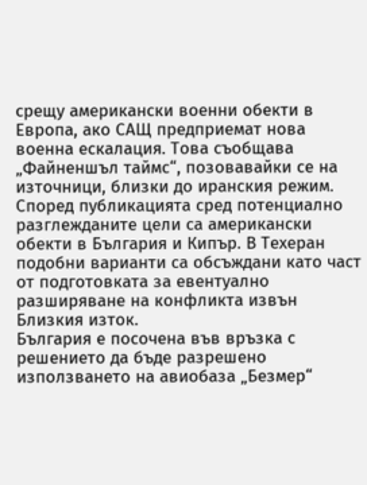срещу американски военни обекти в Европа, ако САЩ предприемат нова военна ескалация. Това съобщава „Файненшъл таймс“, позовавайки се на източници, близки до иранския режим.
Според публикацията сред потенциално разглежданите цели са американски обекти в България и Кипър. В Техеран подобни варианти са обсъждани като част от подготовката за евентуално разширяване на конфликта извън Близкия изток.
България е посочена във връзка с решението да бъде разрешено използването на авиобаза „Безмер“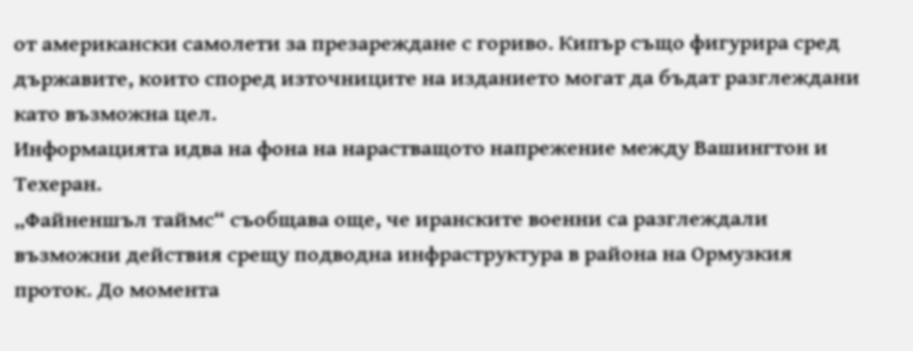от американски самолети за презареждане с гориво. Кипър също фигурира сред държавите, които според източниците на изданието могат да бъдат разглеждани като възможна цел.
Информацията идва на фона на нарастващото напрежение между Вашингтон и Техеран.
„Файненшъл таймс“ съобщава още, че иранските военни са разглеждали възможни действия срещу подводна инфраструктура в района на Ормузкия проток. До момента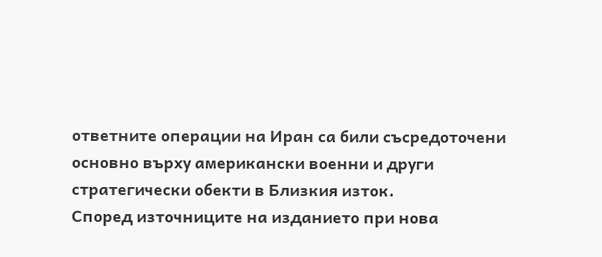ответните операции на Иран са били съсредоточени основно върху американски военни и други стратегически обекти в Близкия изток.
Според източниците на изданието при нова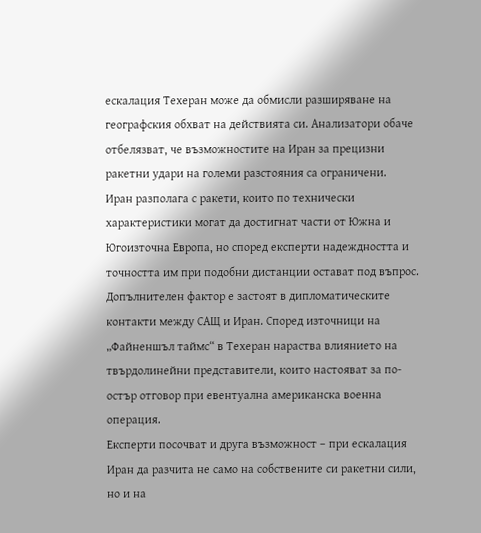ескалация Техеран може да обмисли разширяване на географския обхват на действията си. Анализатори обаче отбелязват, че възможностите на Иран за прецизни ракетни удари на големи разстояния са ограничени.
Иран разполага с ракети, които по технически характеристики могат да достигнат части от Южна и Югоизточна Европа, но според експерти надеждността и точността им при подобни дистанции остават под въпрос.
Допълнителен фактор е застоят в дипломатическите контакти между САЩ и Иран. Според източници на „Файненшъл таймс“ в Техеран нараства влиянието на твърдолинейни представители, които настояват за по-остър отговор при евентуална американска военна операция.
Експерти посочват и друга възможност – при ескалация Иран да разчита не само на собствените си ракетни сили, но и на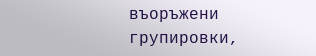въоръжени групировки,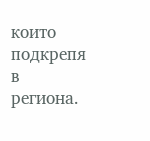които подкрепя в региона.